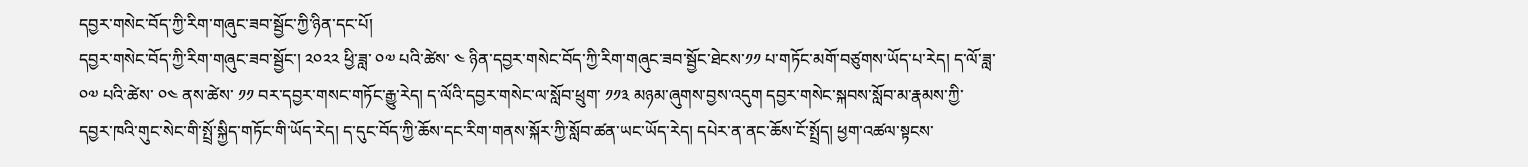དབྱར་གསེང་བོད་ཀྱི་རིག་གཞུང་ཟབ་སྦྱོང་ཀྱི་ཉིན་དང་པོ།
དབྱར་གསེང་བོད་ཀྱི་རིག་གཞུང་ཟབ་སྦྱོང་། ༢༠༢༢ ཕྱི་ཟླ་ ༠༧ པའི་ཚེས་ ༤ ཉིན་དབྱར་གསེང་བོད་ཀྱི་རིག་གཞུང་ཟབ་སྦྱོང་ཐེངས་༡༡ པ་གཏོང་མགོ་བཙུགས་ཡོད་པ་རེད། ད་ལོ་ཟླ་༠༧ པའི་ཚེས་ ༠༤ ནས་ཚེས་ ༡༡ བར་དབྱར་གསང་གཏོང་རྒྱུ་རེད། ད་ལོའི་དབྱར་གསེང་ལ་སློབ་ཕྲུག་ ༡༡༣ མཉམ་ཞུགས་བྱས་འདུག དབྱར་གསེང་སྐབས་སློབ་མ་རྣམས་ཀྱི་དབྱར་ཁའི་གུང་སེང་གི་སྤྲོ་སྐྱིད་གཏོང་གི་ཡོད་རེད། ད་དུང་བོད་ཀྱི་ཆོས་དང་རིག་གནས་སྐོར་ཀྱི་སློབ་ཚན་ཡང་ཡོད་རེད། དཔེར་ན་ནང་ཆོས་ངོ་སྤྲོད། ཕྱག་འཚལ་སྟངས་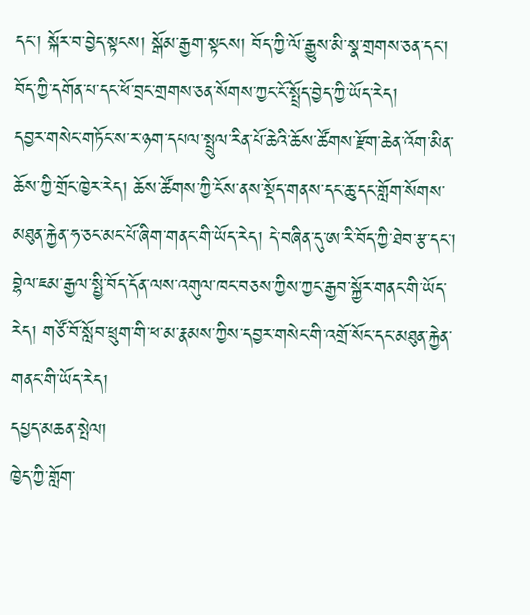དང་། སྐོར་བ་བྱེད་སྟངས། སྒོམ་རྒྱག་སྟངས། བོད་ཀྱི་ལོ་རྒྱུས་མི་སྣ་གྲགས་ཅན་དང་། བོད་ཀྱི་དགོན་པ་དང་ཕོ་བྲང་གྲགས་ཅན་སོགས་ཀྱང་ངོ་སྤྲོད་བྱེད་ཀྱི་ཡོད་རེད།
དབྱར་གསེང་གཏོང་ས་ར་ཉག་དཔལ་སྤྲུལ་རིན་པོ་ཆེའི་ཆོས་ཚོགས་རྫོག་ཆེན་འོག་མིན་ཆོས་ཀྱི་གྲོང་ཁྱེར་རེད། ཆོས་ཚོགས་ཀྱི་ངོས་ནས་སྡོད་གནས་དང་ཆུ་དང་གློག་སོགས་མཐུན་རྐྱེན་ཧ་ཅང་མང་པོ་ཞིག་གནང་གི་ཡོད་རེད། དེ་བཞིན་དུ་ཨ་རི་བོད་ཀྱི་ཐེབ་རྩ་དང་། བྷེལ་ཇམ་རྒྱལ་སྤྱི་བོད་དོན་ལས་འགུལ་ཁང་བཅས་ཀྱིས་ཀྱང་རྒྱབ་སྐྱོར་གནང་གི་ཡོད་རེད། གཙོ་བོ་སློབ་ཕྲུག་གི་ཕ་མ་རྣམས་ཀྱིས་དབྱར་གསེང་གི་འགྲོ་སོང་དང་མཐུན་རྐྱེན་གནང་གི་ཡོད་རེད།
དཔྱད་མཆན་སྤེལ།
ཁྱེད་ཀྱི་གློག་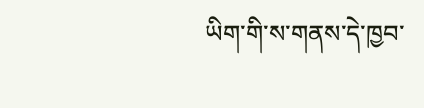ཡིག་གི་ས་གནས་དེ་ཁྱབ་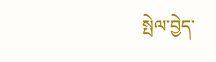སྤེལ་བྱེད་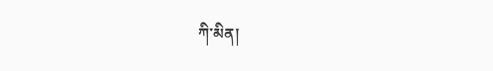ཀི་མིན།